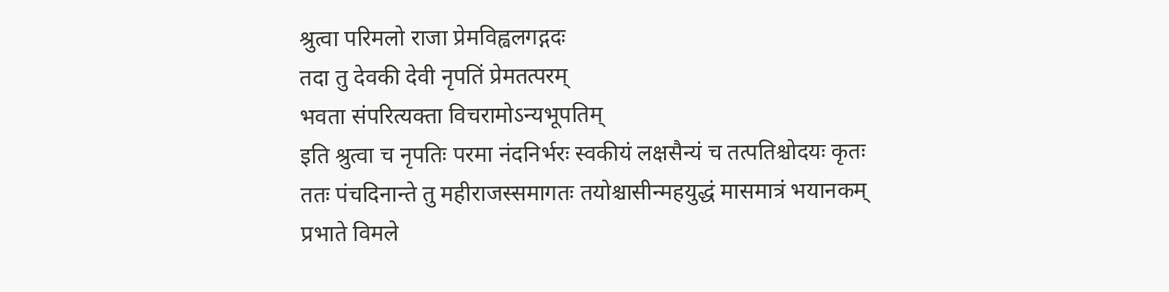श्रुत्वा परिमलो राजा प्रेमविह्वलगद्गदः
तदा तु देवकी देवी नृपतिं प्रेमतत्परम्
भवता संपरित्यक्ता विचरामोऽन्यभूपतिम्
इति श्रुत्वा च नृपतिः परमा नंदनिर्भरः स्वकीयं लक्षसैन्यं च तत्पतिश्चोदयः कृतः
ततः पंचदिनान्ते तु महीराजस्समागतः तयोश्चासीन्महयुद्धं मासमात्रं भयानकम्
प्रभाते विमले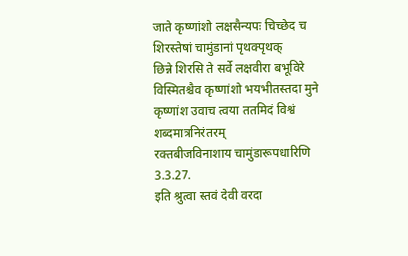जाते कृष्णांशो लक्षसैन्यपः चिच्छेद च शिरस्तेषां चामुंडानां पृथक्पृथक्
छिन्ने शिरसि ते सर्वे लक्षवीरा बभूविरे
विस्मितश्चैव कृष्णांशो भयभीतस्तदा मुने
कृष्णांश उवाच त्वया ततमिदं विश्वं शब्दमात्रनिरंतरम्
रक्तबीजविनाशाय चामुंडारूपधारिणि 3.3.27.
इति श्रुत्वा स्तवं देवी वरदा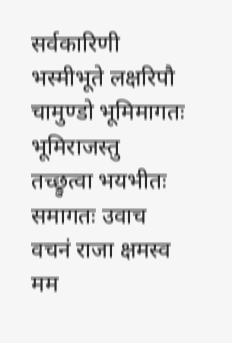सर्वकारिणी
भस्मीभूते लक्षरिपौ चामुण्डो भूमिमागतः भूमिराजस्तु तच्छ्रुत्वा भयभीतः समागतः उवाच वचनं राजा क्षमस्व मम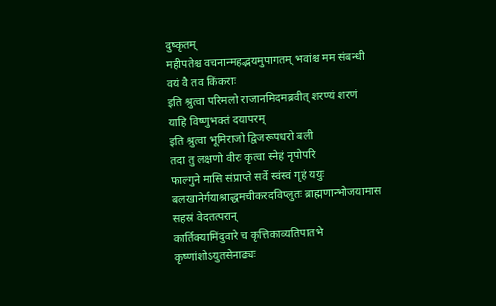दुष्कृतम्
महीपतेश्च वचनान्महद्भयमुपागतम् भवांश्च मम संबन्धी वयं वै तव किंकराः
इति श्रुत्वा परिमलो राजानमिदमब्रवीत् शरण्यं शरणं याहि विष्णुभक्तं दयापरम्
इति श्रुत्वा भूमिराजो द्विजरूपधरो बली
तदा तु लक्षणो वीरः कृत्वा स्नेहं नृपोपरि
फाल्गुने मासि संप्राप्ते सर्वे स्वंस्वं गृहं ययुः
बलखानेर्गयाश्राद्धमचीकरदविप्लुतः ब्राह्मणान्भोजयामास सहस्रं वेदतत्परान्
कार्तिक्यामिंदुवारे च कृत्तिकाव्यतिपातभे
कृष्णांशोऽयुतसेनाढ्यः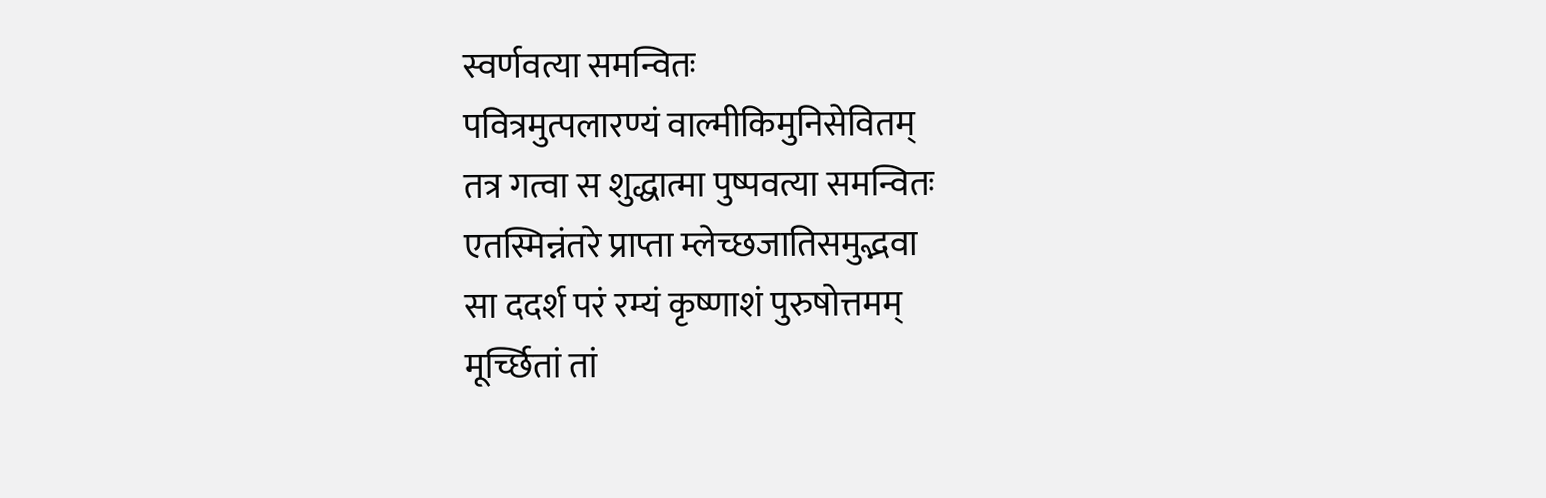स्वर्णवत्या समन्वितः
पवित्रमुत्पलारण्यं वाल्मीकिमुनिसेवितम्
तत्र गत्वा स शुद्धात्मा पुष्पवत्या समन्वितः
एतस्मिन्नंतरे प्राप्ता म्लेच्छजातिसमुद्भवा
सा ददर्श परं रम्यं कृष्णाशं पुरुषोत्तमम्
मूर्च्छितां तां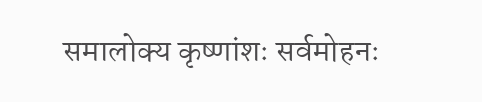समालोक्य कृष्णांशः सर्वमोहनः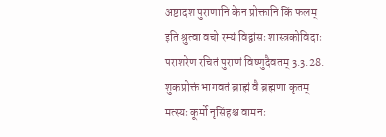अष्टादश पुराणानि केन प्रोक्तानि किं फलम्
इति श्रुत्वा वचो रम्यं विद्वांसः शास्त्रकोविदाः
पराशरेण रचितं पुराणं विष्णुदैवतम् 3.3.28.
शुकप्रोक्तं भागवतं ब्राह्मं वै ब्रह्मणा कृतम्
मत्स्यः कूर्मो नृसिंहश्च वामनः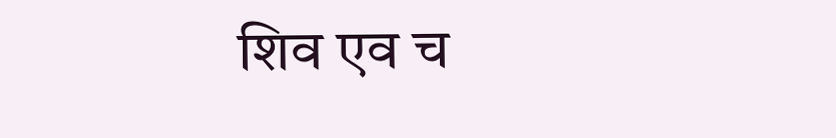शिव एव च